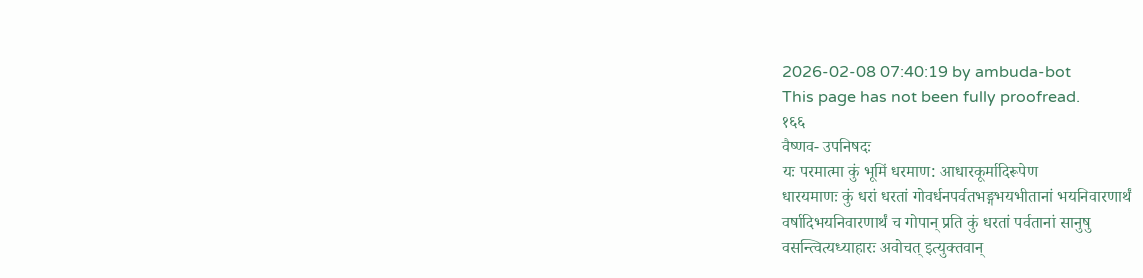2026-02-08 07:40:19 by ambuda-bot
This page has not been fully proofread.
१६६
वैष्णव- उपनिषदः
यः परमात्मा कुं भूमिं धरमाण: आधारकूर्मादिरूपेण
धारयमाणः कुं धरां धरतां गोवर्धनपर्वतभङ्गभयभीतानां भयनिवारणार्थं
वर्षादिभयनिवारणार्थं च गोपान् प्रति कुं धरतां पर्वतानां सानुषु
वसन्त्वित्यध्याहारः अवोचत् इत्युक्तवान्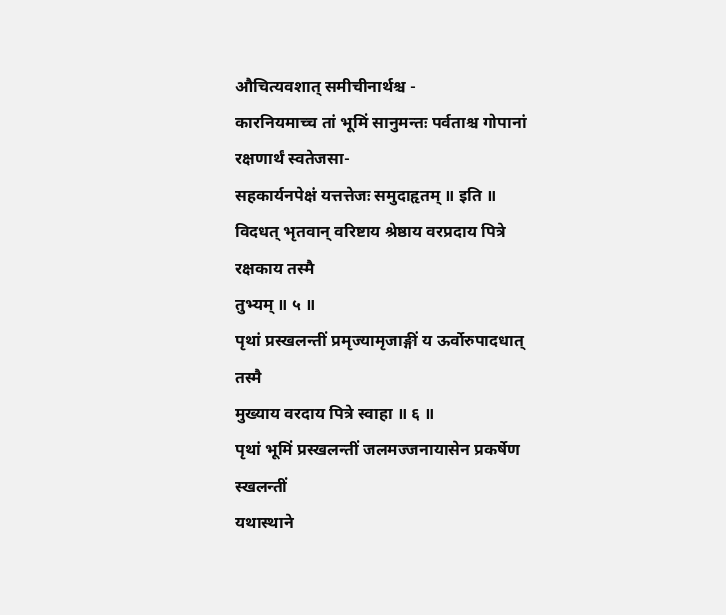औचित्यवशात् समीचीनार्थश्च -
कारनियमाच्च तां भूमिं सानुमन्तः पर्वताश्च गोपानां रक्षणार्थं स्वतेजसा-
सहकार्यनपेक्षं यत्तत्तेजः समुदाहृतम् ॥ इति ॥
विदधत् भृतवान् वरिष्टाय श्रेष्ठाय वरप्रदाय पित्रे रक्षकाय तस्मै
तुभ्यम् ॥ ५ ॥
पृथां प्रस्खलन्तीं प्रमृज्यामृजाङ्गीं य ऊर्वोरुपादधात् तस्मै
मुख्याय वरदाय पित्रे स्वाहा ॥ ६ ॥
पृथां भूमिं प्रस्खलन्तीं जलमज्जनायासेन प्रकर्षेण स्खलन्तीं
यथास्थाने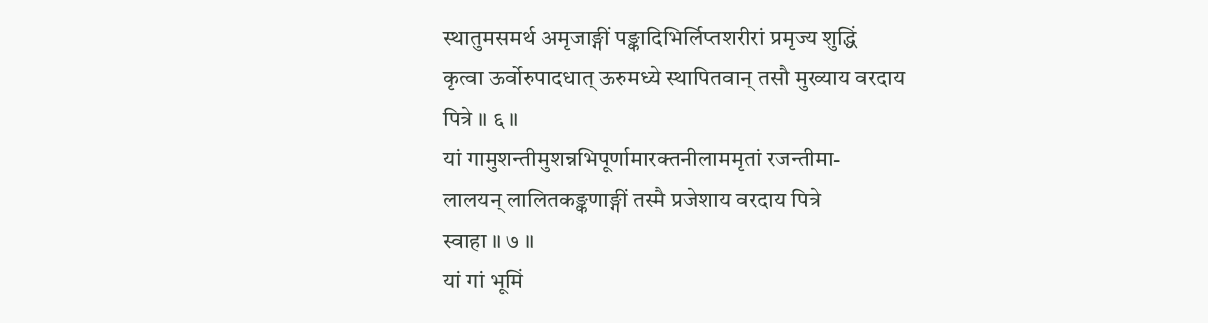स्थातुमसमर्थ अमृजाङ्गीं पङ्कादिभिर्लिप्तशरीरां प्रमृज्य शुद्धिं
कृत्वा ऊर्वोरुपादधात् ऊरुमध्ये स्थापितवान् तसौ मुख्याय वरदाय
पित्रे ॥ ६ ॥
यां गामुशन्तीमुशन्नभिपूर्णामारक्तनीलाममृतां रजन्तीमा-
लालयन् लालितकङ्कणाङ्गीं तस्मै प्रजेशाय वरदाय पित्रे
स्वाहा ॥ ७ ॥
यां गां भूमिं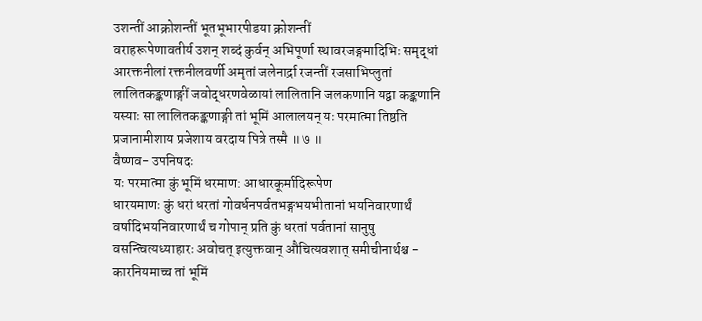उशन्तीं आक्रोशन्तीं भूतभूभारपीडया क्रोशन्तीं
वराहरूपेणावतीर्य उशन् शब्दं कुर्वन् अभिपूर्णा स्थावरजङ्गमादिभिः समृद्धां
आरक्तनीलां रक्तनीलवर्णी अमृतां जलेनार्द्रा रजन्तीं रजसाभिप्लुतां
लालितकङ्कणाङ्गीं जवोद्धरणवेळायां लालितानि जलकणानि यद्वा कङ्कणानि
यस्याः सा लालितकङ्कणाङ्गी तां भूमिं आलालयन् यः परमात्मा तिष्ठति
प्रजानामीशाय प्रजेशाय वरदाय पित्रे तस्मै ॥ ७ ॥
वैष्णव- उपनिषदः
यः परमात्मा कुं भूमिं धरमाण: आधारकूर्मादिरूपेण
धारयमाणः कुं धरां धरतां गोवर्धनपर्वतभङ्गभयभीतानां भयनिवारणार्थं
वर्षादिभयनिवारणार्थं च गोपान् प्रति कुं धरतां पर्वतानां सानुषु
वसन्त्वित्यध्याहारः अवोचत् इत्युक्तवान् औचित्यवशात् समीचीनार्थश्च -
कारनियमाच्च तां भूमिं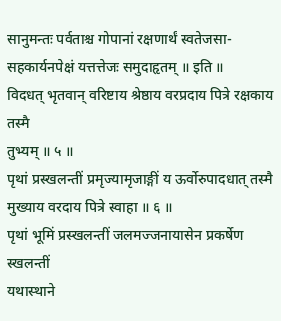सानुमन्तः पर्वताश्च गोपानां रक्षणार्थं स्वतेजसा-
सहकार्यनपेक्षं यत्तत्तेजः समुदाहृतम् ॥ इति ॥
विदधत् भृतवान् वरिष्टाय श्रेष्ठाय वरप्रदाय पित्रे रक्षकाय तस्मै
तुभ्यम् ॥ ५ ॥
पृथां प्रस्खलन्तीं प्रमृज्यामृजाङ्गीं य ऊर्वोरुपादधात् तस्मै
मुख्याय वरदाय पित्रे स्वाहा ॥ ६ ॥
पृथां भूमिं प्रस्खलन्तीं जलमज्जनायासेन प्रकर्षेण स्खलन्तीं
यथास्थाने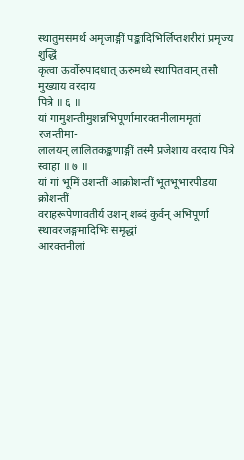स्थातुमसमर्थ अमृजाङ्गीं पङ्कादिभिर्लिप्तशरीरां प्रमृज्य शुद्धिं
कृत्वा ऊर्वोरुपादधात् ऊरुमध्ये स्थापितवान् तसौ मुख्याय वरदाय
पित्रे ॥ ६ ॥
यां गामुशन्तीमुशन्नभिपूर्णामारक्तनीलाममृतां रजन्तीमा-
लालयन् लालितकङ्कणाङ्गीं तस्मै प्रजेशाय वरदाय पित्रे
स्वाहा ॥ ७ ॥
यां गां भूमिं उशन्तीं आक्रोशन्तीं भूतभूभारपीडया क्रोशन्तीं
वराहरूपेणावतीर्य उशन् शब्दं कुर्वन् अभिपूर्णा स्थावरजङ्गमादिभिः समृद्धां
आरक्तनीलां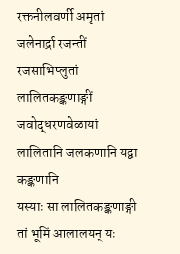रक्तनीलवर्णी अमृतां जलेनार्द्रा रजन्तीं रजसाभिप्लुतां
लालितकङ्कणाङ्गीं जवोद्धरणवेळायां लालितानि जलकणानि यद्वा कङ्कणानि
यस्याः सा लालितकङ्कणाङ्गी तां भूमिं आलालयन् यः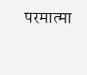परमात्मा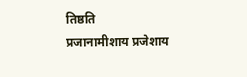तिष्ठति
प्रजानामीशाय प्रजेशाय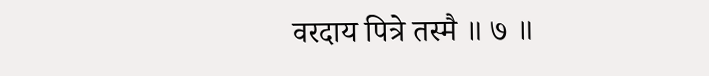वरदाय पित्रे तस्मै ॥ ७ ॥